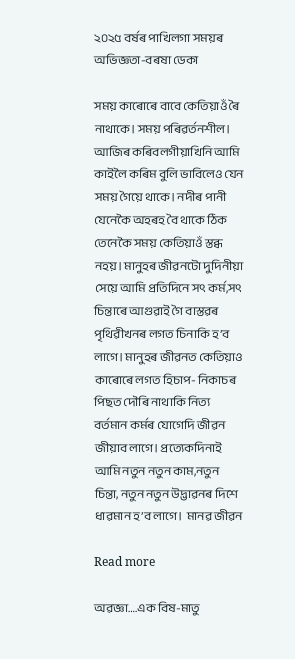২০২৫ বৰ্ষৰ পাখিলগা সময়ৰ অভিজ্ঞতা-বৰষা ডেকা

সময় কাৰোৰে বাবে কেতিয়াওঁ ৰৈ নাথাকে। সময় পৰিৱৰ্তনশীল। আজিৰ কৰিবলগীয়াখিনি আমি কাইলৈ কৰিম বুলি ভাবিলেও যেন সময় গৈয়ে থাকে। নদীৰ পানী যেনেকৈ অহৰহ বৈ থাকে ঠিক তেনেকৈ সময় কেতিয়াওঁ স্তব্ধ নহয়। মানুহৰ জীৱনটো দুদিনীয়া সেয়ে আমি প্ৰতিদিনে সৎ কৰ্ম,সৎ চিন্তাৰে আগুৱাই গৈ বাস্তৱৰ পৃথিৱীখনৰ লগত চিনাকি হ’ব লাগে। মানুহৰ জীৱনত কেতিয়াও কাৰোৰে লগত হিচাপ- নিকাচৰ পিছত দৌৰি নাথাকি নিত্য বৰ্তমান কৰ্মৰ যোগেদি জীৱন জীয়াব লাগে। প্ৰত্যেকদিনাই আমি নতুন নতুন কাম,নতুন চিন্তা, নতুন নতুন উদ্ভাৱনৰ দিশে ধাৱমান হ’ব লাগে।  মানৱ জীৱন

Read more

অৱজ্ঞা….এক বিষ-মাতু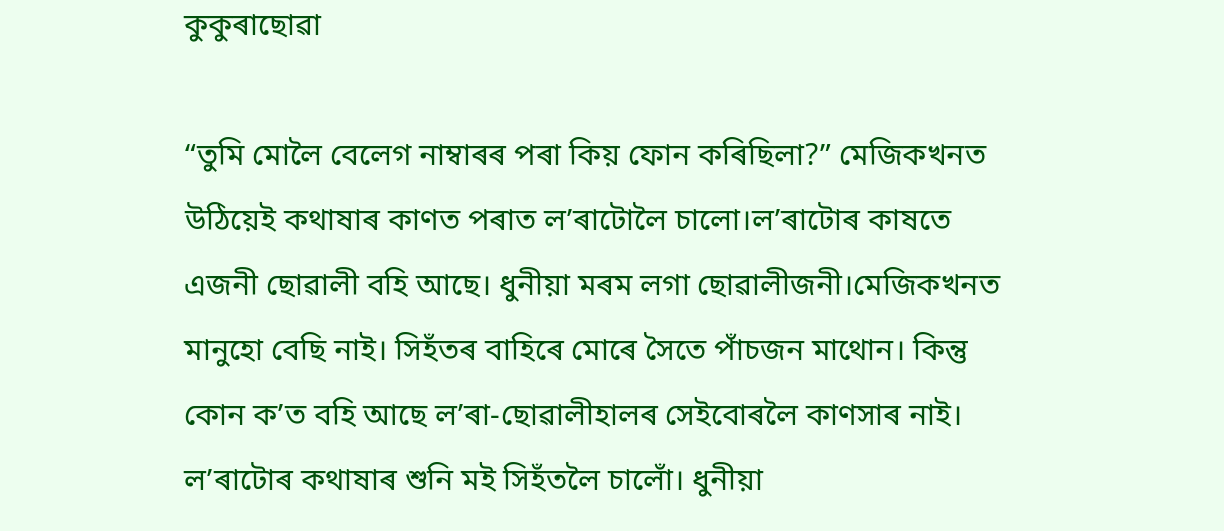কুকুৰাছোৱা

“তুমি মোলৈ বেলেগ নাম্বাৰৰ পৰা কিয় ফোন কৰিছিলা?” মেজিকখনত উঠিয়েই কথাষাৰ কাণত পৰাত ল’ৰাটোলৈ চালো।ল’ৰাটোৰ কাষতে এজনী ছোৱালী বহি আছে। ধুনীয়া মৰম লগা ছোৱালীজনী।মেজিকখনত মানুহো বেছি নাই। সিহঁতৰ বাহিৰে মোৰে সৈতে পাঁচজন মাথোন। কিন্তু কোন ক’ত বহি আছে ল’ৰা-ছোৱালীহালৰ সেইবোৰলৈ কাণসাৰ নাই। ল’ৰাটোৰ কথাষাৰ শুনি মই সিহঁতলৈ চালোঁ। ধুনীয়া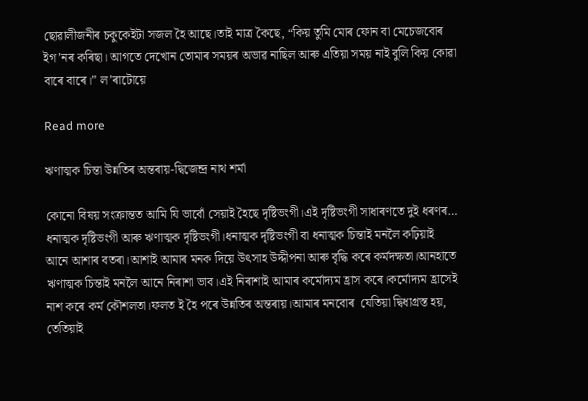ছোৱালীজনীৰ চকুকেইটা সজল হৈ আছে।তাই মাত্ৰ কৈছে, “কিয় তুমি মোৰ ফোন বা মেচেজবোৰ ইগ’নৰ কৰিছা। আগতে দেখোন তোমাৰ সময়ৰ অভাৱ নাছিল আৰু এতিয়া সময় নাই বুলি কিয় কোৱা বাৰে বাৰে।” ল’ৰাটোয়ে

Read more

ঋণাত্মক চিন্তা উন্নতিৰ অন্তৰায়-দ্বিজেন্দ্ৰ নাথ শৰ্মা

কোনো বিষয় সংক্ৰান্তত আমি যি ভাবোঁ সেয়াই হৈছে দৃষ্টিভংগী।এই দৃষ্টিভংগী সাধাৰণতে দুই ধৰণৰ… ধনাত্মক দৃষ্টিভংগী আৰু ঋণাত্মক দৃষ্টিভংগী।ধনাত্মক দৃষ্টিভংগী বা ধনাত্মক চিন্তাই মনলৈ কঢ়িয়াই আনে আশাৰ বতৰা।আশাই আমাৰ মনক দিয়ে উৎসাহ উদ্দীপনা আৰু বৃদ্ধি কৰে কৰ্মদক্ষতা।আনহাতে ঋণাত্মক চিন্তাই মনলৈ আনে নিৰাশা ভাব।এই নিৰাশাই আমাৰ কৰ্মোদ্যম হ্ৰাস কৰে।কৰ্মোদ্যম হ্ৰাসেই নাশ কৰে কৰ্ম কৌশলতা।ফলত ই হৈ পৰে উন্নতিৰ অন্তৰায়।আমাৰ মনবোৰ  যেতিয়া দ্বিধাগ্ৰস্ত হয়, তেতিয়াই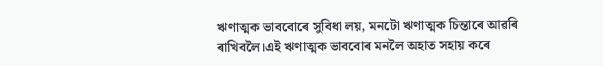ঋণাত্মক ভাববোৰে সুবিধা লয়, মনটো ঋণাত্মক চিন্তাৰে আৱৰি ৰাখিবলৈ।এই ঋণাত্মক ভাববোৰ মনলৈ অহাত সহায় কৰে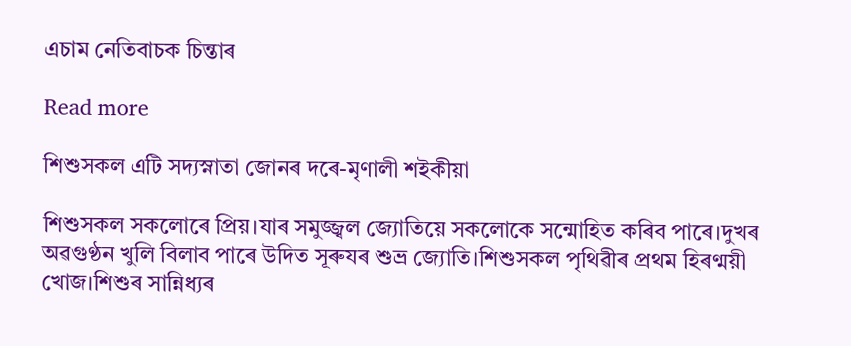এচাম নেতিবাচক চিন্তাৰ

Read more

শিশুসকল এটি সদ্যস্নাতা জোনৰ দৰে-মৃণালী শইকীয়া

শিশুসকল সকলোৰে প্ৰিয়।যাৰ সমুজ্জ্বল জ্যোতিয়ে সকলোকে সন্মোহিত কৰিব পাৰে।দুখৰ অৱগুণ্ঠন খুলি বিলাব পাৰে উদিত সূৰুযৰ শুভ্ৰ জ্যোতি।শিশুসকল পৃথিৱীৰ প্ৰথম হিৰণ্ময়ী খোজ।শিশুৰ সান্নিধ্যৰ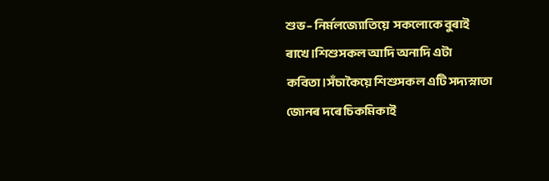শুভ – নিৰ্মলজ্যোতিয়ে  সকলোকে বুৰাই ৰাখে।শিশুসকল আদি অনাদি এটা কবিতা।সঁচাকৈয়ে শিশুসকল এটি সদ্যস্নাতা জোনৰ দৰে চিকমিকাই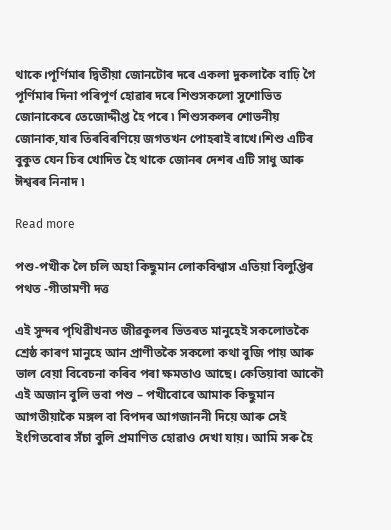থাকে।পূৰ্ণিমাৰ দ্বিতীয়া জোনটোৰ দৰে একলা দুকলাকৈ বাঢ়ি গৈ পূৰ্ণিমাৰ দিনা পৰিপূৰ্ণ হোৱাৰ দৰে শিশুসকলো সুশোভিত জোনাকেৰে তেজোদ্দীপ্ত হৈ পৰে ৷ শিশুসকলৰ শোভনীয় জোনাক,যাৰ তিৰবিৰণিয়ে জগতখন পোহৰাই ৰাখে।শিশু এটিৰ বুকুত যেন চিৰ খোদিত হৈ থাকে জোনৰ দেশৰ এটি সাধু আৰু ঈশ্বৰৰ নিনাদ ৷

Read more

পশু-পখীক লৈ চলি অহা কিছুমান লোকবিশ্বাস এতিয়া বিলুপ্তিৰ পথত -গীতামণী দত্ত

এই সুন্দৰ পৃথিৱীখনত জীৱকুলৰ ভিতৰত মানুহেই সকলোতকৈ শ্ৰেষ্ঠ কাৰণ মানুহে আন প্ৰাণীতকৈ সকলো কথা বুজি পায় আৰু ভাল বেয়া বিবেচনা কৰিব পৰা ক্ষমতাও আছে। কেতিয়াবা আকৌ এই অজান বুলি ভবা পশু – পখীবোৰে আমাক কিছুমান আগতীয়াকৈ মঙ্গল বা বিপদৰ আগজাননী দিয়ে আৰু সেই ইংগিতবোৰ সঁচা বুলি প্ৰমাণিত হোৱাও দেখা যায়। আমি সৰু হৈ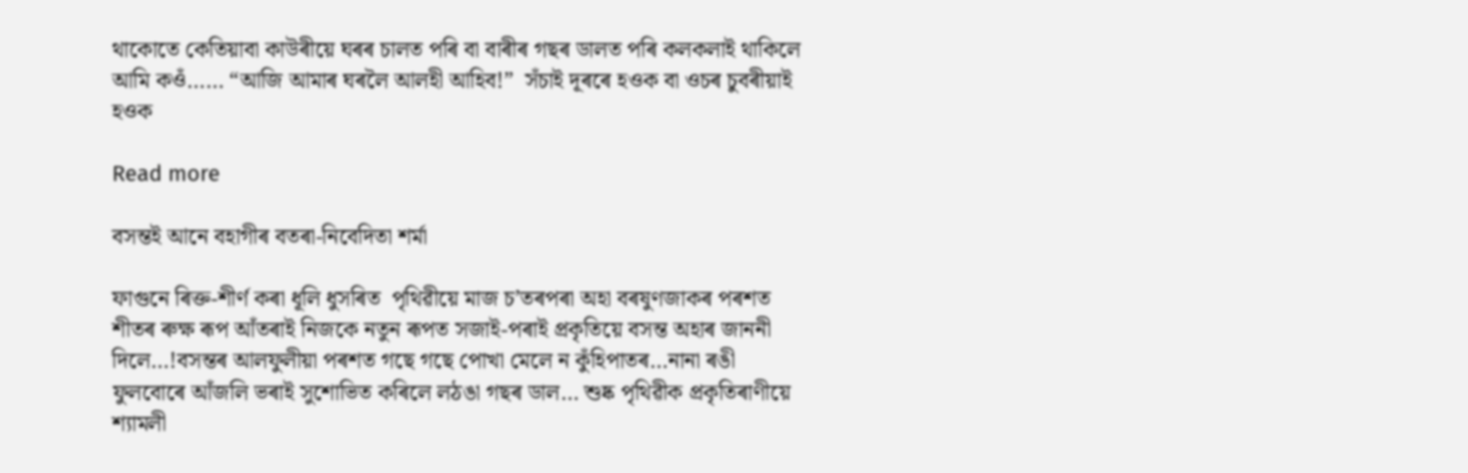থাকোতে কেতিয়াবা কাউৰীয়ে ঘৰৰ চালত পৰি বা বাৰীৰ গছৰ ডালত পৰি কলকলাই থাকিলে আমি কওঁ…… “আজি আমাৰ ঘৰলৈ আলহী আহিব!”  সঁচাই দূৰৰে হওক বা ওচৰ চুবৰীয়াই হওক

Read more

বসন্তই আনে বহাগীৰ বতৰা-নিবেদিতা শৰ্মা

ফাগুনে ৰিক্ত-শীৰ্ণ কৰা ধূলি ধুসৰিত  পৃথিৱীয়ে মাজ চ’তৰপৰা অহা বৰষুণজাকৰ পৰশত শীতৰ ৰুক্ষ ৰূপ আঁতৰাই নিজকে নতুন ৰূপত সজাই-পৰাই প্ৰকৃতিয়ে বসন্ত অহাৰ জাননী দিলে…!বসন্তৰ আলফুলীয়া পৰশত গছে গছে পোখা মেলে ন কুঁহিপাতৰ…নানা ৰঙী ফুলবোৰে আঁজলি ভৰাই সুশোভিত কৰিলে লঠঙা গছৰ ডাল… শুষ্ক পৃথিৱীক প্ৰকৃতিৰাণীয়ে শ্যামলী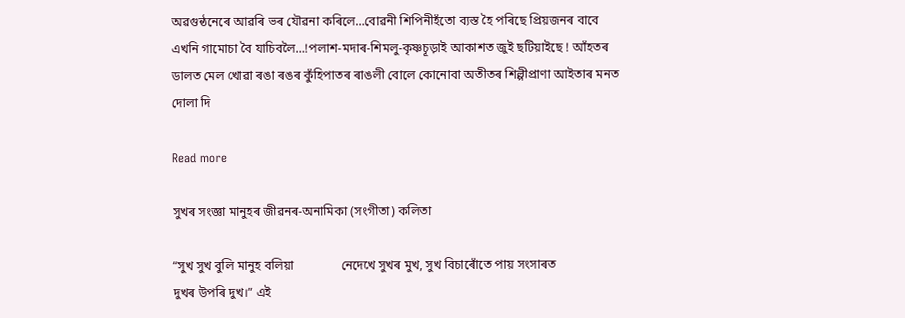অৱগুন্ঠনেৰে আৱৰি ভৰ যৌৱনা কৰিলে…বোৱনী শিপিনীহঁতো ব্যস্ত হৈ পৰিছে প্ৰিয়জনৰ বাবে এখনি গামোচা বৈ যাচিবলৈ…!পলাশ-মদাৰ-শিমলু-কৃষ্ণচূড়াই আকাশত জুই ছটিয়াইছে ! আঁহতৰ ডালত মেল খোৱা ৰঙা ৰঙৰ কুঁহিপাতৰ ৰাঙলী বোলে কোনোবা অতীতৰ শিল্পীপ্ৰাণা আইতাৰ মনত দোলা দি

Read more

সুখৰ সংজ্ঞা মানুহৰ জীৱনৰ-অনামিকা (সংগীতা) কলিতা

“সুখ সুখ বুলি মানুহ বলিয়া               নেদেখে সুখৰ মুখ, সুখ বিচাৰোঁতে পায় সংসাৰত               দুখৰ উপৰি দুখ।” এই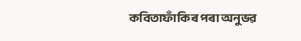কবিতাফাঁকিৰ পৰা অনুভৱ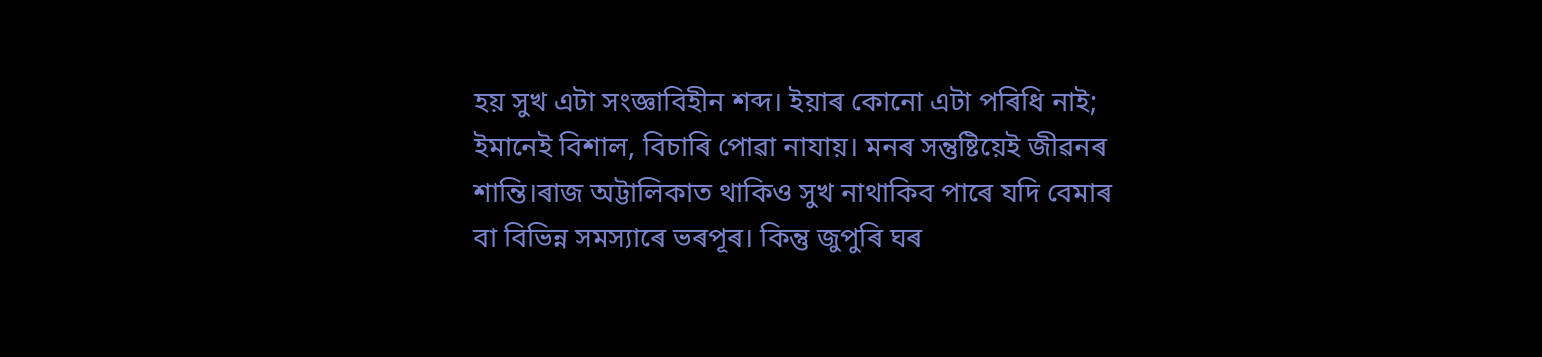হয় সুখ এটা সংজ্ঞাবিহীন শব্দ। ইয়াৰ কোনো এটা পৰিধি নাই; ইমানেই বিশাল, বিচাৰি পোৱা নাযায়। মনৰ সন্তুষ্টিয়েই জীৱনৰ শান্তি।ৰাজ অট্টালিকাত থাকিও সুখ নাথাকিব পাৰে যদি বেমাৰ বা বিভিন্ন সমস্যাৰে ভৰপূৰ। কিন্তু জুপুৰি ঘৰ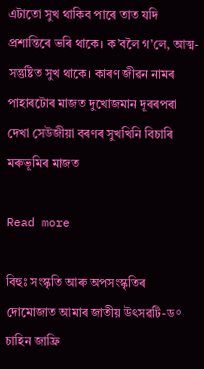এটাতো সুখ থাকিব পাৰে তাত যদি প্ৰশান্তিৰে ভৰি থাকে। ক’বলৈ গ’লে, আত্ম-সন্তুষ্টিত সুখ থাকে। কাৰণ জীৱন নামৰ পাহাৰটোৰ মাজত দুখোজমান দূৰৰপৰা দেখা সেউজীয়া বৰণৰ সুখখিনি বিচাৰি মৰুভূমিৰ মাজত

Read more

বিহুঃ সংস্কৃতি আৰু অপসংস্কৃতিৰ দোমোজাত আমাৰ জাতীয় উৎসৱটি-ড° চাহিন জাফ্ৰি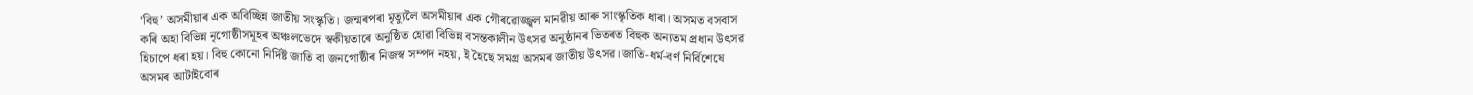‘বিহু’ অসমীয়াৰ এক অবিচ্ছিন্ন জাতীয় সংস্কৃতি। জন্মৰপৰা মৃত্যুলৈ অসমীয়াৰ এক গৌৰৱোজ্জ্বল মানৱীয় আৰু সাংস্কৃতিক ধাৰা। অসমত বসবাস কৰি অহা বিভিন্ন নৃগোষ্ঠীসমূহৰ অঞ্চলভেদে স্বকীয়তাৰে অনুষ্ঠিত হোৱা বিভিন্ন বসন্তকালীন উৎসৱ অনুষ্ঠানৰ ভিতৰত বিহুক অন্যতম প্ৰধান উৎসৱ হিচাপে ধৰা হয়। বিহু কোনো নিৰ্দিষ্ট জাতি বা জনগোষ্ঠীৰ নিজস্ব সম্পদ নহয়, ই হৈছে সমগ্ৰ অসমৰ জাতীয় উৎসৱ।জাতি-ধৰ্ম-বৰ্ণ নিৰ্বিশেষে অসমৰ আটাইবোৰ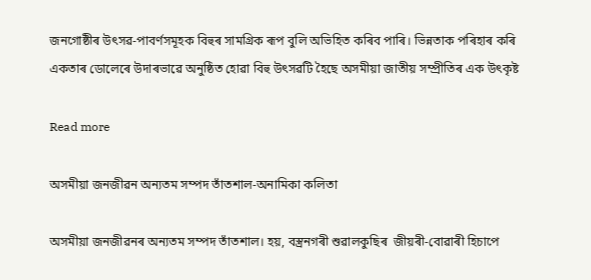জনগোষ্ঠীৰ উৎসৱ-পাবৰ্ণসমূহক বিহুৰ সামগ্ৰিক ৰূপ বুলি অভিহিত কৰিব পাৰি। ভিন্নতাক পৰিহাৰ কৰি একতাৰ ডোলেৰে উদাৰভাৱে অনুষ্ঠিত হোৱা বিহু উৎসৱটি হৈছে অসমীয়া জাতীয় সম্প্ৰীতিৰ এক উৎকৃষ্ট

Read more

অসমীয়া জনজীৱন অন্যতম সম্পদ তাঁতশাল-অনামিকা কলিতা

অসমীয়া জনজীৱনৰ অন্যতম সম্পদ তাঁতশাল। হয়, বস্ত্ৰনগৰী শুৱালকুছিৰ  জীয়ৰী-বোৱাৰী হিচাপে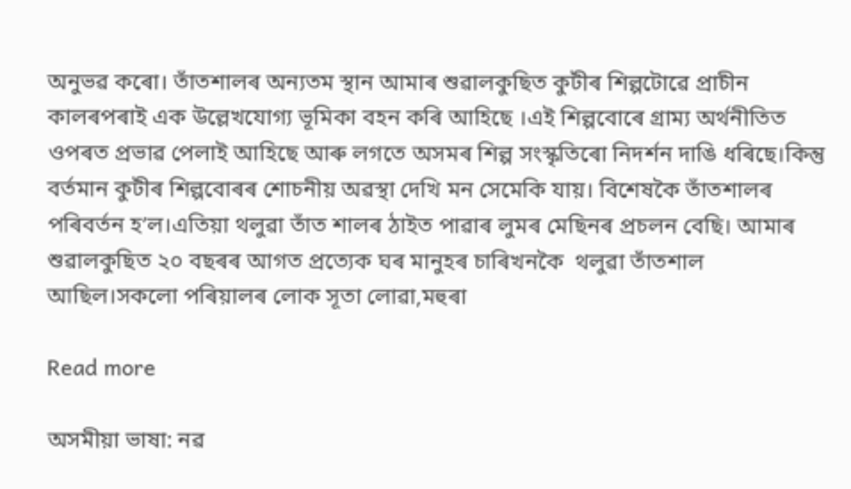অনুভৱ কৰো। তাঁতশালৰ অন্যতম স্থান আমাৰ শুৱালকুছিত কুটীৰ শিল্পটোৱে প্ৰাচীন কালৰপৰাই এক উল্লেখযোগ্য ভূমিকা বহন কৰি আহিছে ।এই শিল্পবোৰে গ্ৰাম্য অৰ্থনীতিত ওপৰত প্ৰভাৱ পেলাই আহিছে আৰু লগতে অসমৰ শিল্প সংস্কৃতিৰো নিদৰ্শন দাঙি ধৰিছে।কিন্তু বৰ্তমান কুটীৰ শিল্পবোৰৰ শোচনীয় অৱস্থা দেখি মন সেমেকি যায়। বিশেষকৈ তাঁতশালৰ পৰিবৰ্তন হ’ল।এতিয়া থলুৱা তাঁত শালৰ ঠাইত পাৱাৰ লুমৰ মেছিনৰ প্ৰচলন বেছি। আমাৰ শুৱালকুছিত ২০ বছৰৰ আগত প্ৰত্যেক ঘৰ মানুহৰ চাৰিখনকৈ  থলুৱা তাঁতশাল আছিল।সকলো পৰিয়ালৰ লোক সূতা লোৱা,মহুৰা

Read more

অসমীয়া ভাষা: নৱ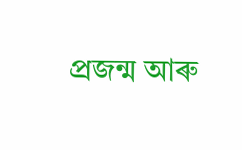প্ৰজন্ম আৰু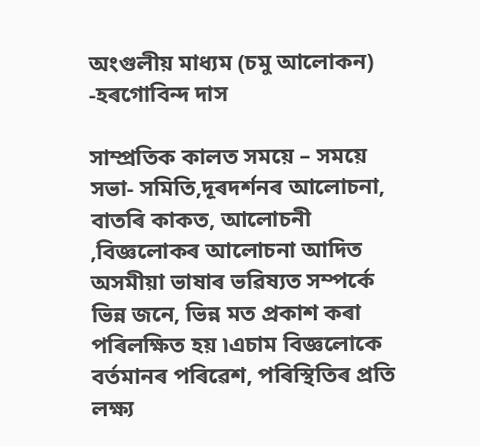অংগুলীয় মাধ্যম (চমু আলোকন) -হৰগোবিন্দ দাস

সাম্প্ৰতিক কালত সময়ে – সময়ে সভা- সমিতি,দূৰদৰ্শনৰ আলোচনা, বাতৰি কাকত, আলোচনী ,বিজ্ঞলোকৰ আলোচনা আদিত অসমীয়া ভাষাৰ ভৱিষ্যত সম্পৰ্কে ভিন্ন জনে, ভিন্ন মত প্ৰকাশ কৰা পৰিলক্ষিত হয় ৷এচাম বিজ্ঞলোকে বৰ্তমানৰ পৰিৱেশ, পৰিস্থিতিৰ প্ৰতি লক্ষ্য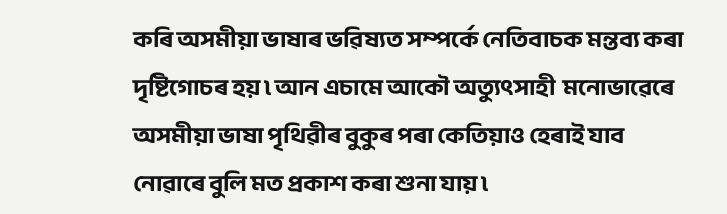কৰি অসমীয়া ভাষাৰ ভৱিষ্যত সম্পৰ্কে নেতিবাচক মন্তব্য কৰা দৃষ্টিগোচৰ হয় ৷ আন এচামে আকৌ অত্যুৎসাহী  মনোভাৱেৰে অসমীয়া ভাষা পৃথিৱীৰ বুকুৰ পৰা কেতিয়াও হেৰাই যাব নোৱাৰে বুলি মত প্ৰকাশ কৰা শুনা যায় ৷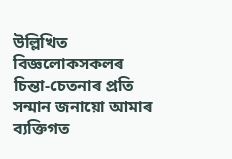উল্লিখিত বিজ্ঞলোকসকলৰ চিন্তা-চেতনাৰ প্ৰতি সন্মান জনায়ো আমাৰ ব্যক্তিগত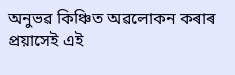অনুভৱ কিঞ্চিত অৱলোকন কৰাৰ প্ৰয়াসেই এই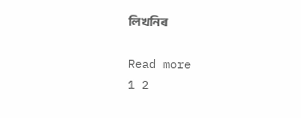লিখনিৰ

Read more
1 2